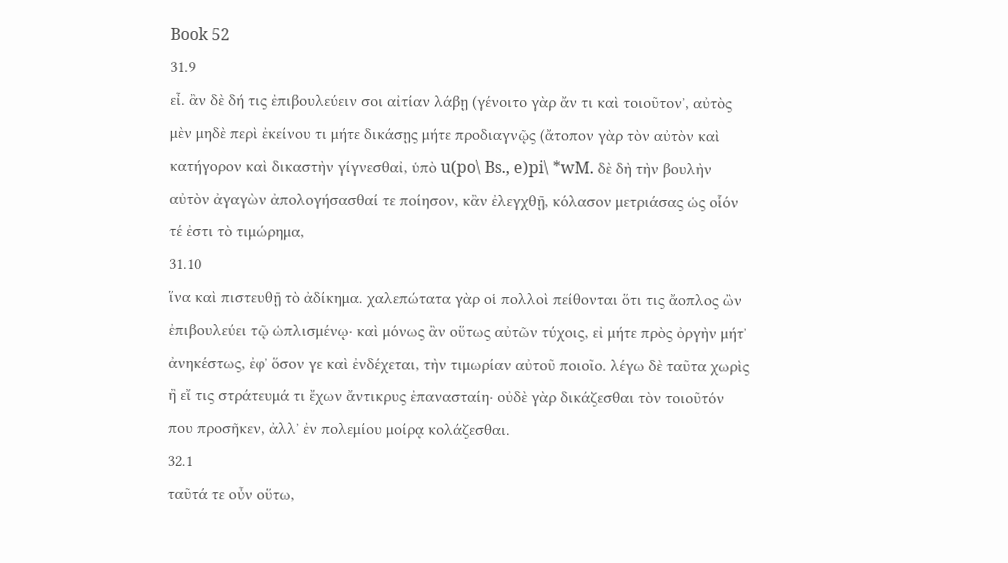Book 52
31.9
εἶ. ἂν δὲ δή τις ἐπιβουλεύειν σοι αἰτίαν λάβῃ (γένοιτο γὰρ ἄν τι καὶ τοιοῦτονʼ, αὐτὸς μὲν μηδὲ περὶ ἐκείνου τι μήτε δικάσῃς μήτε προδιαγνῷς (ἄτοπον γὰρ τὸν αὐτὸν καὶ κατήγορον καὶ δικαστὴν γίγνεσθαἰ, ὑπὸ u(po\ Bs., e)pi\ *wM. δὲ δὴ τὴν βουλὴν αὐτὸν ἀγαγὼν ἀπολογήσασθαί τε ποίησον, κἂν ἐλεγχθῇ, κόλασον μετριάσας ὡς οἷόν τέ ἐστι τὸ τιμώρημα,
31.10
ἵνα καὶ πιστευθῇ τὸ ἀδίκημα. χαλεπώτατα γὰρ οἱ πολλοὶ πείθονται ὅτι τις ἄοπλος ὢν ἐπιβουλεύει τῷ ὡπλισμένῳ· καὶ μόνως ἂν οὕτως αὐτῶν τύχοις, εἰ μήτε πρὸς ὀργὴν μήτʼ ἀνηκέστως, ἐφʼ ὅσον γε καὶ ἐνδέχεται, τὴν τιμωρίαν αὐτοῦ ποιοῖο. λέγω δὲ ταῦτα χωρὶς ἢ εἴ τις στράτευμά τι ἔχων ἄντικρυς ἐπανασταίη· οὐδὲ γὰρ δικάζεσθαι τὸν τοιοῦτόν που προσῆκεν, ἀλλʼ ἐν πολεμίου μοίρᾳ κολάζεσθαι.
32.1
ταῦτά τε οὖν οὕτω,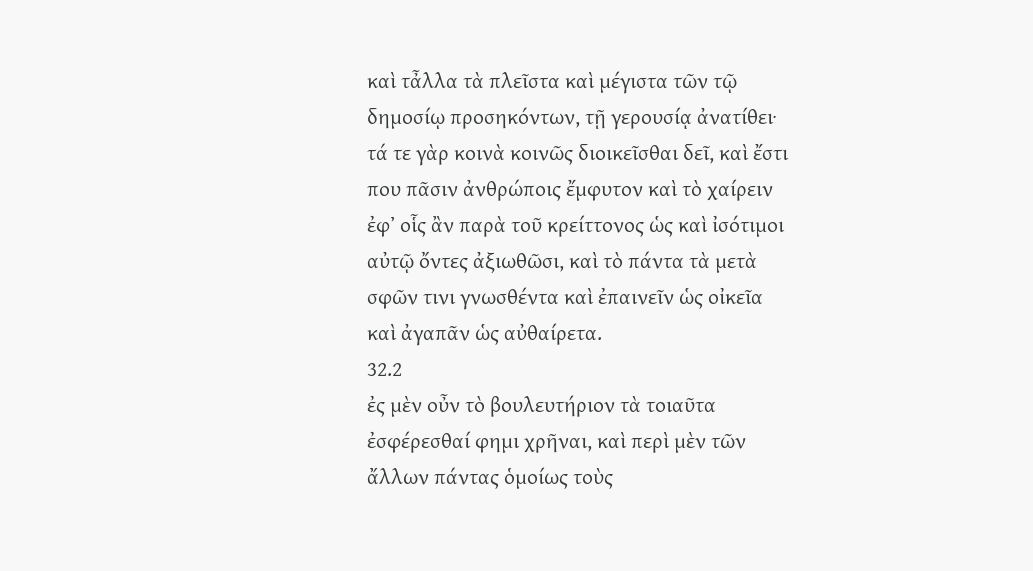καὶ τἆλλα τὰ πλεῖστα καὶ μέγιστα τῶν τῷ δημοσίῳ προσηκόντων, τῇ γερουσίᾳ ἀνατίθει· τά τε γὰρ κοινὰ κοινῶς διοικεῖσθαι δεῖ, καὶ ἔστι που πᾶσιν ἀνθρώποις ἔμφυτον καὶ τὸ χαίρειν ἐφʼ οἷς ἂν παρὰ τοῦ κρείττονος ὡς καὶ ἰσότιμοι αὐτῷ ὄντες ἀξιωθῶσι, καὶ τὸ πάντα τὰ μετὰ σφῶν τινι γνωσθέντα καὶ ἐπαινεῖν ὡς οἰκεῖα καὶ ἀγαπᾶν ὡς αὐθαίρετα.
32.2
ἐς μὲν οὖν τὸ βουλευτήριον τὰ τοιαῦτα ἐσφέρεσθαί φημι χρῆναι, καὶ περὶ μὲν τῶν ἄλλων πάντας ὁμοίως τοὺς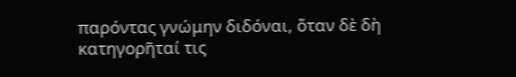παρόντας γνώμην διδόναι, ὅταν δὲ δὴ κατηγορῆταί τις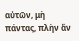αὐτῶν, μὴ πάντας, πλὴν ἄν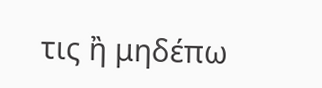τις ἢ μηδέπω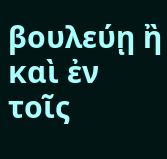βουλεύῃ ἢ καὶ ἐν τοῖς